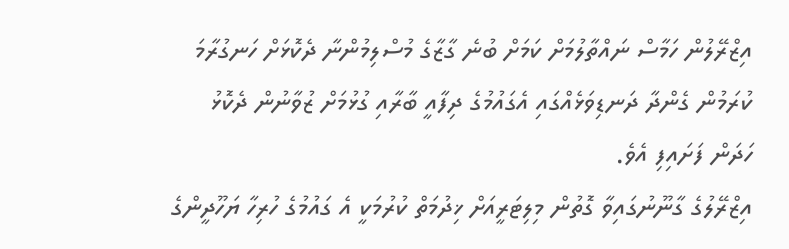އިޒްރޭލުން ހަމާސް ނައްތާލުމަށް ކަމަށް ބުނެ ގާޒާގެ މުސްލިމުންނާ ދެކޮޅަށް ހަނގުރާމަ ކުރަމުން ގެންދާ ދަނޑިވަޅެއްގައި އެގައުމުގެ ދިފާއީ ބާރާއި ގުޅުމަށް ޒުވާނުން ދެކޮޅު ހަދަން ފަށައިފި އެވެ.
އިޒްރޭލުގެ ގާނޫނުގައިވާ ގޮތުން މިލިޓަރީއަށް ޚިދުމަތް ކުރުމަކީ އެ ގައުމުގެ ހުރިހާ ޔަހޫދީންގެ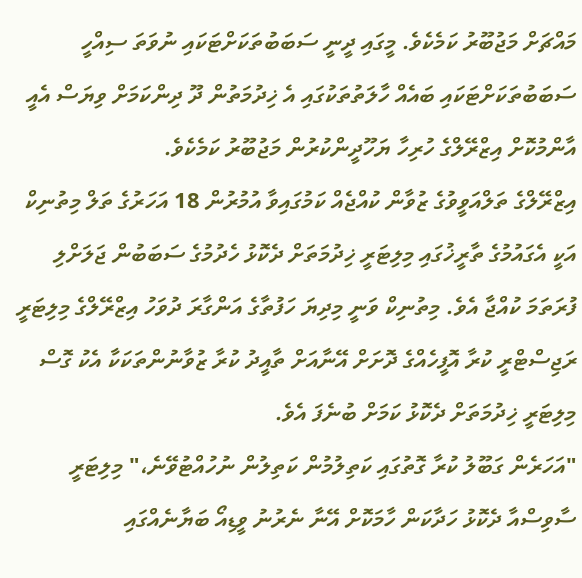މައްޗަށް މަޖުބޫރު ކަމެކެވެ. މީގައި ދީނީ ސަބަބުތަކަށްޓަކައި ނުވަތަ ސިއްހީ ސަބަބުތަކަށްޓަކައި ބައެއް ހާލަތުތަކުގައި އެ ޚިދުމަތުން ދޫ ދިންކަމަށް ވިޔަސް އެއީ އާންމުކޮށް އިޒްރޭލްގެ ހުރިހާ ޔަހޫދީންކުރުން މަޖުބޫރު ކަމެކެވެ.
އިޒްރޭލްގެ ތަލްއަވީވުގެ ޒުވާން ކުއްޖެއް ކަމުގައިވާ އުމުރުން 18 އަހަރުގެ ތަލް މިތުނިކް އަކީ އެގައުމުގެ ތާރީޚުގައި މިލިޓަރީ ޚިދުމަތަށް ދެކޮޅު ހެދުމުގެ ސަބަބުން ޖަލަށްލި ފުރަތަމަ ކުއްޖާ އެވެ. މިތުނިކް ވަނީ މިދިޔަ ހަފުތާގެ އަންގާރަ ދުވަހު އިޒްރޭލްގެ މިލިޓަރީ ރަޖިސްޓްރީ ކުރާ އޮފީހެއްގެ ދޮށަށް އޭނާއަށް ތާއީދު ކުރާ ޒުވާނުންތަކަކާ އެކު ގޮސް މިލިޓަރީ ޚިދުމަތަށް ދެކޮޅު ކަމަށް ބުނެފަ އެވެ.
"އަހަރެން ގަބޫލު ކުރާ ގޮތުގައި ކަތިލުމުން ކަތިލުން ނުހުއްޓުވޭނެ،" މިލިޓަރީ ސާވިސްއާ ދެކޮޅު ހަދާކަން ހާމަކޮށް އޭނާ ނެރުނު ވީޑިއޯ ބަޔާނެއްގައި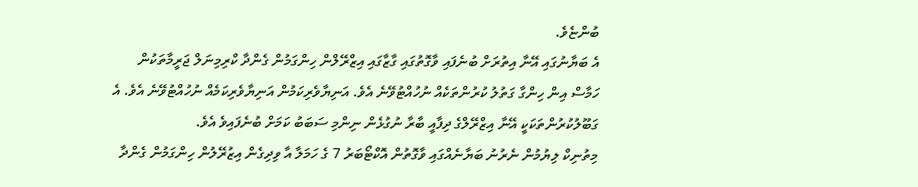ބުންޏެވެ.
އެ ބަޔާނުގައި އޭނާ އިތުރަށް ބުނެފައި ވާގޮތުގައި ގާޒާގައި އިޒްރޭލްން ހިންގަމުން ގެންދާ ކްރިމިނަލް ޖަރީމާތަކުން ހަމާސް އިން ހިންގާ ގަތުލު ކުރުންތަކެއް ނުހުއްޓުވޭނެ އެވެ. އަނިޔާވެރިކަމުން އަނިޔާވެރިކަމެއް ނުހުއްޓުވޭނެ އެވެ. އެ ގަބޫލުކުރުންތަކަކީ އޭނާ އިޒްރޭލްގެ ދިފާއީ ބާރާ ނުގުޅެން ނިންމި ސަބަބު ކަމަށް ބުނެފައިވެ އެވެ.
މިތުނިކް ލިޔުމުން ނެރުނު ބަޔާނެއްގައި ވާގޮތުން އޮކްޓޯބަރު 7 ގެ ހަމަލާ އާ ވިދިގެން އިޒުރޭލުން ހިންގަމުން ގެންދާ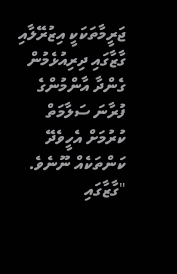ޖަރީމާތަކަކީ އިޒުރޭލާއި ގާޒާގައި ދިރިއުޅެމުން ގެންދާ އާންމުންގެ ފުރާނަ ސަލާމަތް ކުރުމަށް އެހީވެދޭ ކަންތަކެއް ނޫނެވެ.
"ގާޒާގައި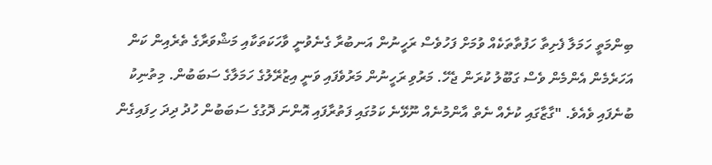ބިންމަތީ ހަމަލާ ފެށިތާ ހަފުތާތަކެއް ވުމަށް ފަހުވެސް ރަހީނުން އަނބުރާ ގެނެވުނީ ވާހަކަތަކާއި މަޝްވަރާގެ ތެރެއިން ކަން އަހަރެމެން އެންމެން ވެސް ގަބޫލު ކުރަން ޖެހޭ. މަރުވި ރަހީނުން މަރުވެފައި ވަނީ އިޒުރޭލުގެ ހަމަލާގެ ސަބަބުން. މިތުނިކު ބުނެފައި ވެއެވެ. "ގާޒާގައި ކުށެއް ނެތް އާންމުނެއް ނޫޅޭނެ ކަމުގައި ފަތުރާފައި އޮންނަ ދޮގުގެ ސަބަބުން ހުދު ދިދަ ހިފައިގެން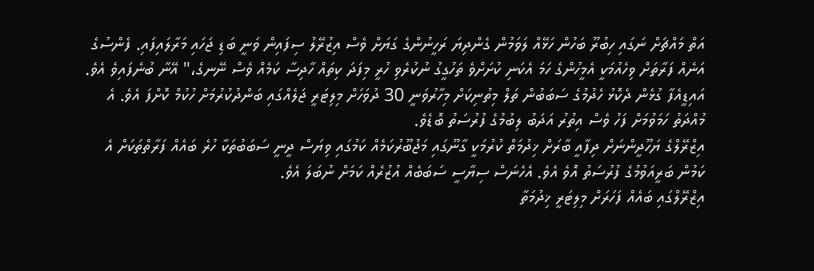އަތް މައްޗަށް ނަގައި ހިބުރޫ ބަހުން ހަޅޭއް ލަވަމުން ގެންދިޔަ ރަހީނުންގެ ގަޔަށް ވެސް އިޒުރޭލު ސިފައިން ވަނީ ބަޑި ޖަހައި މަރާލައިފައި. ފެންސުގެ އަނެއް ފަރާތަށް ވިހެއުމަކީ އެމީހުންގެ ހަމަ އެކަނި ކުށަށްވެ ތަހުގީގު ނުކުރެވި ހުރީ މިފަދަ ކިތައް ހާދިސާ ކަމެއް ވެސް ނޭނގެ،" އޭނާ ބުނެފައިވެ އެވެ.
އައިޑީއެފާ ގުޅެން ދެކޮޅު ހެދުމުގެ ސަބަބުން ތަލް މިތުނިކަށް މިހާރުވަނީ 30 ދުވަހަށް މިލިޓަރީ ޖަލެއްގައި ބަންދުކުރުމަށް ހުކުމް ކޮށްފަ އެވެ. އެ މުއްދަތު ހަމަވުމަށް ފަހު ވެސް އިތުރު އަދަބު ލިބުމުގެ ފުރުސަތު ބޮޑެވެ.
އިޒްރޭލްގެ ޔަހޫދީންނަށް ދިފާއީ ބާރަށް ޚިދުމަތް ކުރުމަކީ ގާނޫގައި މަޖުބޫރުކަމެއް ކަމުގައި ވިޔަސް ދީނީ ސަބަބުތަކާ ހުރެ ބައެއް ފަރާތްތަކަށް އެ ކަމުން ބަރީއަވުމުގެ ފުރުސަތު އޮވެ އެވެ. އެހެނަސް ސިޔާސީ ސަބަބެއް އުޒުރެއް ކަމަށް ނުބަލަ އެވެ.
އިޒްރޭލްގައި ބައެއް ފަހަރަށް މިލިޓަރީ ޚިދުމަތާ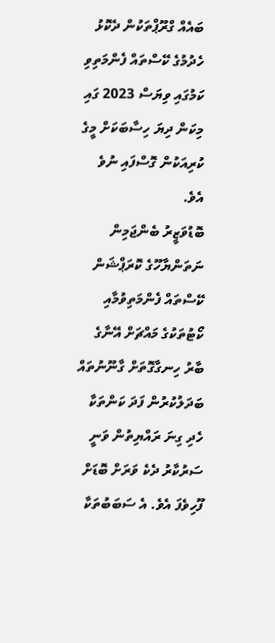ބައެއް ގްރޫޕްތަކުން ދެކޮޅު ހެދުމުގެ ކޭސްތައް ފެންމަތިވި ކަމުގައި ވިޔަސް 2023 ގައި މިކަން ދިޔަ ހިސާބަކަށް މީގެ ކުރިއަކުން ގޮސްފައި ނުވެ އެވެ.
ބޮޑުވަޒީރު ބެންޖަމިން ނަތަންޔާހޫގެ ކޮރަޕްޝަން ކޭސްތައް ފެންމަތިވުމާއި ކޯޓުތަކުގެ މައްޗަށް އޭނާގެ ބާރު ހިނގާގޮތަށް ގާނޫނުތައް ބަދަލުކުރުން ފަދަ ކަންތަކާ ހެދި ގިނަ ރައްޔިތުން ވަނީ ސަރުކާރު ދެކެ ވަރަށް ބޮޑަށް ފޫހިވެފަ އެވެ. އެ ސަބަބުތަކާ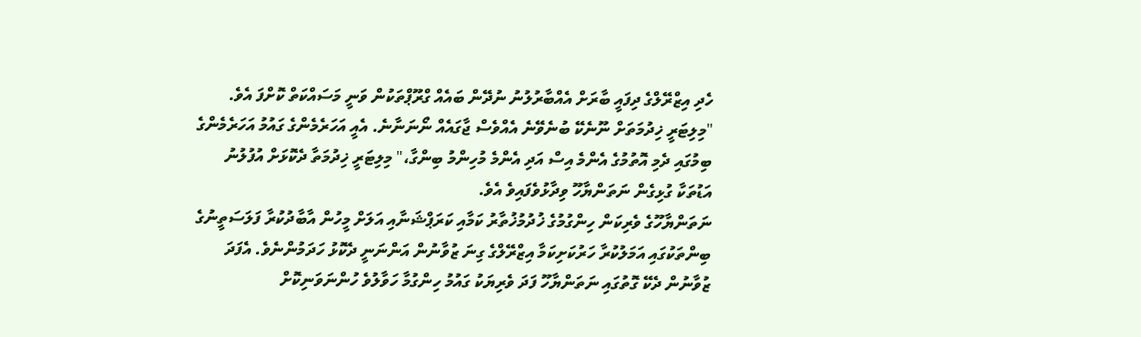ހެދި އިޒްރޭލްގެ ދިފައީ ބާރަށް އެއްބާރުލުނު ނުދޭން ބައެއް ގްރޫޕްތަކުން ވަނީ މަސައްކަތް ކޮށްފަ އެވެ.
"މިލިޓަރީ ޚިދުމަތަށް ނޫނެކޭ ބުނެވޭނެ އެއްވެސް ޖާގައެއް ނޯނަނާނެ. އެއީ އަހަރެމެންގެ ގައުމު އަހަރެމެންގެ ބިމުގައި ދެމި އޮތުމުގެ އެންމެ އިސް އަދި އެންމެ މުހިންމު ބިންގާ،" މިލިޓަރީ ޚިދުމަތާ ދެކޮޅަށް އުފުލުނު އަޑުތަކާ ގުޅިގެން ނަތަންޔާހޫ ވިދާޅުވެފައިވެ އެވެ.
ނަތަންޔާހޫގެ ވެރިކަން ހިންގުމުގެ ޚުދުމުޚުތާރު ކަމާއި ކަރަޕްޝަނާއި އަލަށް މީހުން އާބާދުކުރާ ފަލަސަތީނުގެ ބިންތަކުގައި އަމަލުކުރާ ހަރުކަށިކަމާ އިޒްރޭލްގެ ގިނަ ޒުވާނުން އަންނަނީ ދެކޮޅު ހަދަމުންނެވެ. އެފަދަ ޒުވާނުން ދެކޭ ގޮތުގައި ނަތަންޔާހޫ ފަދަ ވެރިޔަކު ގައުމު ހިންގުމާ ހަވާލުވެ ހުންނަވަނިކޮށް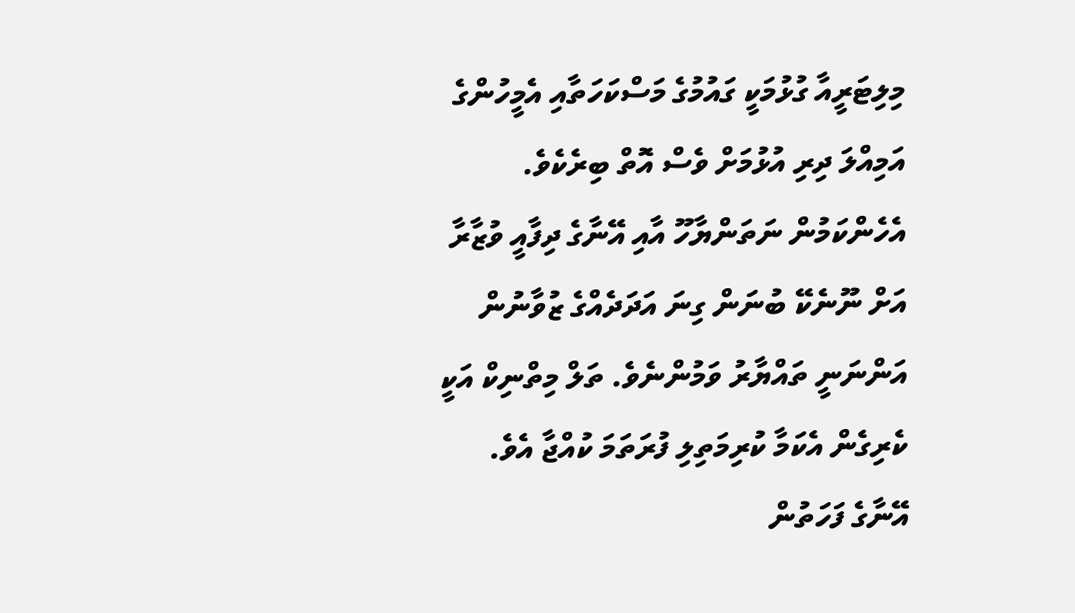މިލިޓަރީއާ ގުޅުމަކީ ގައުމުގެ މަސްކަހަތާއި އެމީހުންގެ އަމިއްލަ ދިރި އުޅުމަށް ވެސް އޮތް ބިރެކެވެ.
އެހެންކަމުން ނަތަންޔާހޫ އާއި އޭނާގެ ދިފާއީ ވުޒާރާ އަށް ނޫނެކޭ ބުނަން ގިނަ އަދަދެއްގެ ޒުވާނުން އަންނަނީ ތައްޔާރު ވަމުންނެވެ. ތަލް މިތްނިކް އަކީ ކެރިގެން އެކަމާ ކުރިމަތިލި ފުރަތަމަ ކުއްޖާ އެވެ. އޭނާގެ ފަހަތުން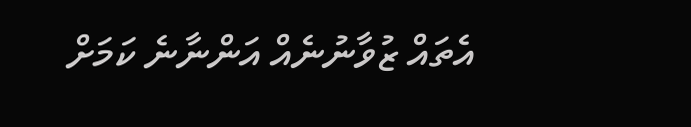އެތައް ޒުވާނުނެއް އަންނާނެ ކަމަށް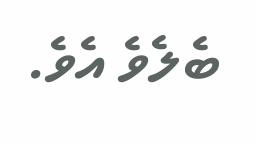ބެލެވެ އެވެ.